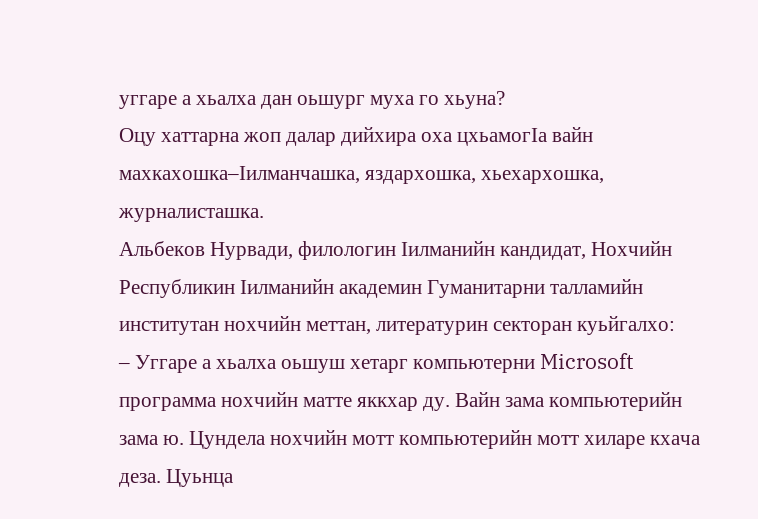уггаре а хьалха дан оьшург муха го хьуна?
Оцу хаттарна жоп далар дийхира оха цхьамогIа вайн махкахошка–Iилманчашка, яздархошка, хьехархошка, журналисташка.
Альбеков Нурвади, филологин Iилманийн кандидат, Нохчийн Республикин Iилманийн академин Гуманитарни талламийн институтан нохчийн меттан, литературин секторан куьйгалхо:
– Уггаре а хьалха оьшуш хетарг компьютерни Microsoft программа нохчийн матте яккхар ду. Вайн зама компьютерийн зама ю. Цундела нохчийн мотт компьютерийн мотт хиларе кхача деза. Цуьнца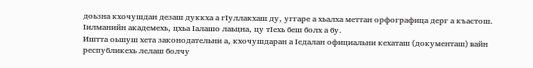доьзна кхочушдан дезаш дуккха а гIуллакхаш ду, уггаре а хьалха меттан орфографица дерг а къастош. Iилманийн академехь, цхьа Iалашо лаьцна, цу тIехь беш болх а бу.
Иштта оьшуш хета законодательни а, кхочушдаран а Iедалан официальни кехаташ (документаш) вайн республикехь лелаш болчу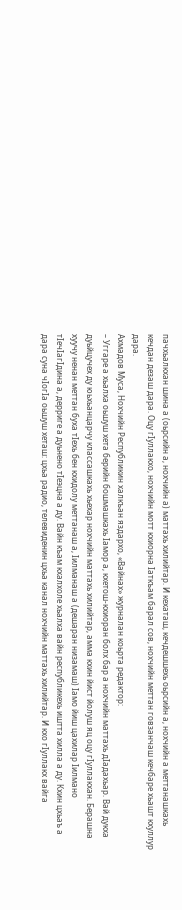пачхьалкхан шина а (оьрсийн а, нохчийн а) маттахь хилийтар. И кехаташ, кечдешшехь оьрсийн а, нохчийн а меттанашкахь кечдан дезаш дара. Оцу гIуллакхо, нохчийн мотт кхиорна Iаткъам барал сов, нохчийн меттан говзанчаш кечбаре хьашт кхуллур дара.
Ахмадов Муса, Нохчийн Республикин халкъан яздархо, «Вайнах» журналан коьрта редактор:
– Уггаре а хьалха оьшуш хета берийн бошмашкахь Iамор а, кхетош-кхиоран болх бар а нохчийн маттахь дIадахьар. Вай дукха дуьйцучех ду юьхьанцарчу классашкахь хьехар нохчийн маттахь хилийтар, амма кхин йист йолуш яц оцу гIуллакхан. Берашна хуучу ненан меттан буха тIехь бен кхидолу меттанаш а, Iилманаш а (дешаран низамаш) Iамо йиш цахилар Iилмано тIечIагIдина а, дерриге а дуьнено тIеэцна а ду. Вайн къам кхалхоле хьалха вайн республикехь иштта хилла а ду. Кхин цхьаъ а дара суна чIогIа оьшуш хеташ: цхьа радио, телевиденин цхьа канал нохчийн маттахь хилийтар. И кхо гIуллакх вайга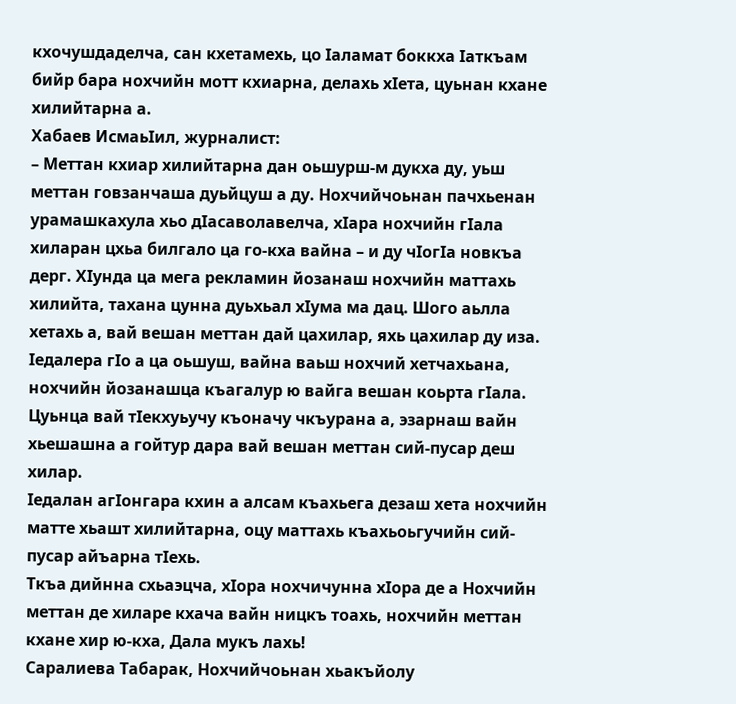кхочушдаделча, сан кхетамехь, цо Iаламат боккха Iаткъам бийр бара нохчийн мотт кхиарна, делахь хIета, цуьнан кхане хилийтарна а.
Хабаев ИсмаьIил, журналист:
– Меттан кхиар хилийтарна дан оьшурш-м дукха ду, уьш меттан говзанчаша дуьйцуш а ду. Нохчийчоьнан пачхьенан урамашкахула хьо дIасаволавелча, хIара нохчийн гIала хиларан цхьа билгало ца го-кха вайна – и ду чIогIа новкъа дерг. ХIунда ца мега рекламин йозанаш нохчийн маттахь хилийта, тахана цунна дуьхьал хIума ма дац. Шого аьлла хетахь а, вай вешан меттан дай цахилар, яхь цахилар ду иза.
Iедалера гIо а ца оьшуш, вайна ваьш нохчий хетчахьана, нохчийн йозанашца къагалур ю вайга вешан коьрта гIала. Цуьнца вай тIекхуьучу къоначу чкъурана а, эзарнаш вайн хьешашна а гойтур дара вай вешан меттан сий-пусар деш хилар.
Iедалан агIонгара кхин а алсам къахьега дезаш хета нохчийн матте хьашт хилийтарна, оцу маттахь къахьоьгучийн сий-пусар айъарна тIехь.
Ткъа дийнна схьаэцча, хIора нохчичунна хIора де а Нохчийн меттан де хиларе кхача вайн ницкъ тоахь, нохчийн меттан кхане хир ю-кха, Дала мукъ лахь!
Саралиева Табарак, Нохчийчоьнан хьакъйолу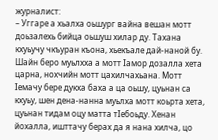журналист:
– Уггаре а хьалха оьшург вайна вешан мотт доьзалехь бийца оьшуш хилар ду. Тахана кхуьучу чкъуран къона, хьекъале дай-наной бу. Шайн беро муьлхха а мотт Iамор дозалла хета царна, нохчийн мотт цахилчахьана. Мотт Iемачу бере дукха баха а ца оьшу, цуьнан са кхуьу, шен дена-нанна муьлха мотт коьрта хета, цуьнан тидам оцу матта тIебоьду. Хенан йохалла, ишттачу берах да я нана хилча, цо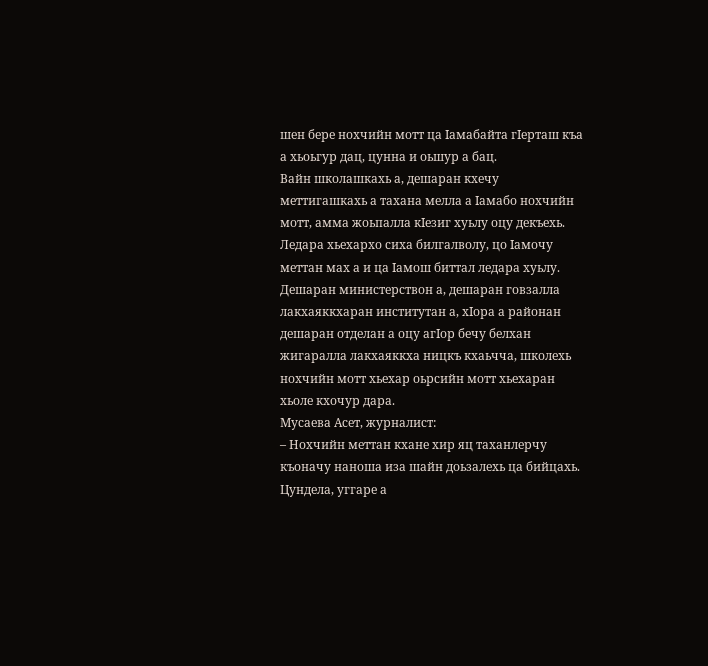шен бере нохчийн мотт ца Iамабайта гIерташ къа а хьоьгур дац, цунна и оьшур а бац.
Вайн школашкахь а, дешаран кхечу меттигашкахь а тахана мелла а Iамабо нохчийн мотт, амма жоьпалла кIезиг хуьлу оцу декъехь. Ледара хьехархо сиха билгалволу, цо Iамочу меттан мах а и ца Iамош биттал ледара хуьлу. Дешаран министерствон а, дешаран говзалла лакхаяккхаран институтан а, хIора а районан дешаран отделан а оцу агIор бечу белхан жигаралла лакхаяккха ницкъ кхаьчча, школехь нохчийн мотт хьехар оьрсийн мотт хьехаран хьоле кхочур дара.
Мусаева Асет, журналист:
– Нохчийн меттан кхане хир яц таханлерчу къоначу наноша иза шайн доьзалехь ца бийцахь. Цундела, уггаре а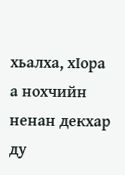хьалха, хIора а нохчийн ненан декхар ду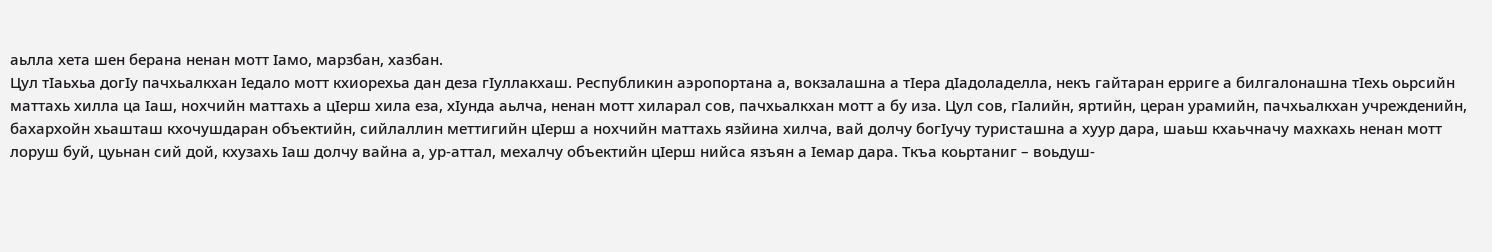аьлла хета шен берана ненан мотт Iамо, марзбан, хазбан.
Цул тIаьхьа догIу пачхьалкхан Iедало мотт кхиорехьа дан деза гIуллакхаш. Республикин аэропортана а, вокзалашна а тIера дIадоладелла, некъ гайтаран ерриге а билгалонашна тIехь оьрсийн маттахь хилла ца Iаш, нохчийн маттахь а цIерш хила еза, хIунда аьлча, ненан мотт хиларал сов, пачхьалкхан мотт а бу иза. Цул сов, гIалийн, яртийн, церан урамийн, пачхьалкхан учрежденийн, бахархойн хьашташ кхочушдаран объектийн, сийлаллин меттигийн цIерш а нохчийн маттахь язйина хилча, вай долчу богIучу туристашна а хуур дара, шаьш кхаьчначу махкахь ненан мотт лоруш буй, цуьнан сий дой, кхузахь Iаш долчу вайна а, ур-аттал, мехалчу объектийн цIерш нийса язъян а Iемар дара. Ткъа коьртаниг – воьдуш-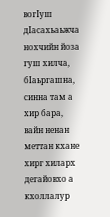вогIуш дIасахьаьжча нохчийн йоза гуш хилча, бIаьргашна, синна там а хир бара, вайн ненан меттан кхане хирг хиларх дегайовхо а кхоллалур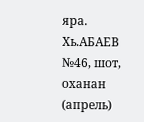яра.
Хь.АБАЕВ
№46, шот, оханан (апрель)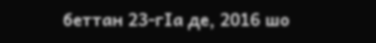беттан 23-гIа де, 2016 шо